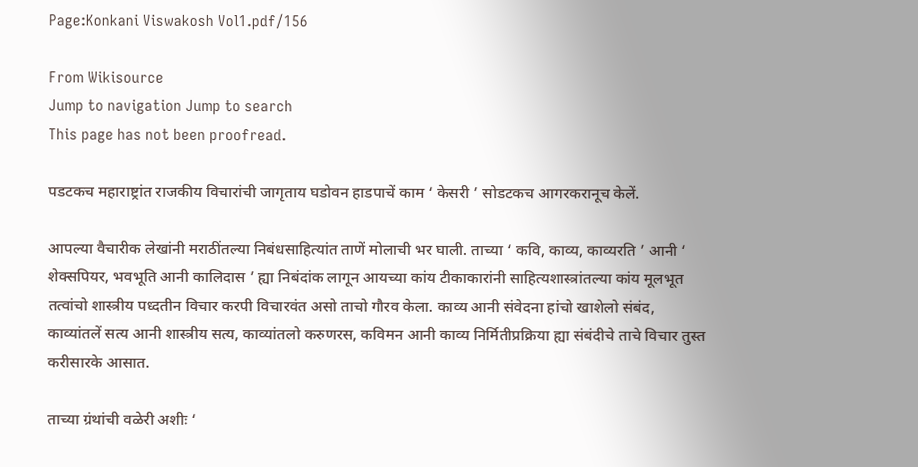Page:Konkani Viswakosh Vol1.pdf/156

From Wikisource
Jump to navigation Jump to search
This page has not been proofread.

पडटकच महाराष्ट्रांत राजकीय विचारांची जागृताय घडोवन हाडपाचें काम ‘ केसरी ’ सोडटकच आगरकरानूच केलें.

आपल्या वैचारीक लेखांनी मराठींतल्या निबंधसाहित्यांत ताणें मोलाची भर घाली. ताच्या ‘ कवि, काव्य, काव्यरति ’ आनी ‘ शेक्सपियर, भवभूति आनी कालिदास ’ ह्या निबंदांक लागून आयच्या कांय टीकाकारांनी साहित्यशास्त्रांतल्या कांय मूलभूत तत्वांचो शास्त्रीय पध्दतीन विचार करपी विचारवंत असो ताचो गौरव केला. काव्य आनी संवेदना हांचो खाशेलो संबंद, काव्यांतलें सत्य आनी शास्त्रीय सत्य, काव्यांतलो करुणरस, कविमन आनी काव्य निर्मितीप्रक्रिया ह्या संबंदीचे ताचे विचार तुस्त करीसारके आसात.

ताच्या ग्रंथांची वळेरी अशीः ‘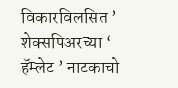विकारविलसित ’ शेक्सपिअरच्या ‘ हॅम्लेट ’ नाटकाचो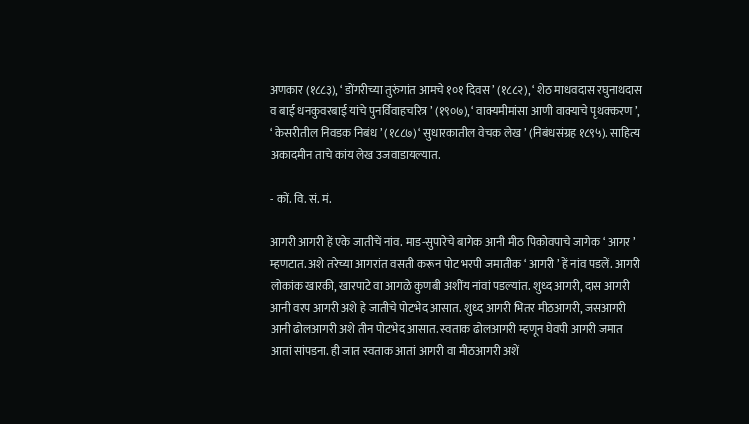अणकार (१८८३), ‘ डोंगरीच्या तुरुंगांत आमचे १०१ दिवस ’ (१८८२), ‘ शेठ माधवदास रघुनाथदास व बाई धनकुवरबाई यांचे पुनर्विवाहचरित्र ’ (१९०७), ‘ वाक्यमीमांसा आणी वाक्याचे पृथक्करण ’, ‘ केसरीतील निवडक निबंध ’ (१८८७) ‘ सुधारकातील वेचक लेख ’ (निबंधसंग्रह १८९५). साहित्य अकादमीन ताचे कांय लेख उजवाडायल्यात.

- कों. वि. सं. मं.

आगरी आगरी हें एके जातीचें नांव. माड-सुपारेचे बागेक आनी मीठ पिकोवपाचे जागेक ‘ आगर ’ म्हणटात. अशे तरेच्या आगरांत वसती करून पोट भरपी जमातीक ‘ आगरी ’ हें नांव पडलें. आगरी लोकांक खारकी, खारपाटे वा आगळे कुणबी अशींय नांवां पडल्यांत. शुध्द आगरी, दास आगरी आनी वरप आगरी अशे हे जातीचे पोटभेद आसात. शुध्द आगरी भितर मीठआगरी, जसआगरी आनी ढोलआगरी अशे तीन पोटभेद आसात. स्वताक ढोलआगरी म्हणून घेवपी आगरी जमात आतां सांपडना. ही जात स्वताक आतां आगरी वा मीठआगरी अशें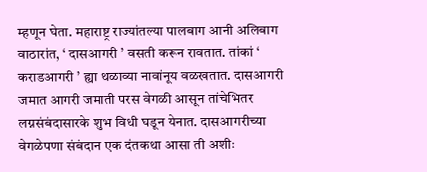म्हणून घेता. महाराष्ट्र राज्यांतल्या पालबाग आनी अलिबाग वाठारांत, ‘ दासआगरी ’ वसती करून रावतात. तांकां ‘ कराडआगरी ’ ह्या थळाव्या नावांनूय वळखतात. दासआगरी जमात आगरी जमाती परस वेगळी आसून तांचेभितर लग्नसंबंदासारके शुभ विधी घडून येनात. दासआगरीच्या वेगळेपणा संबंदान एक दंतकथा आसा ती अशीः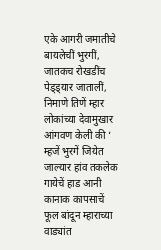एके आगरी जमातीचे बायलेचीं भुरगीं, जातकच रोखडींच पेड्ड्यार जातालीं, निमाणे तिणें म्हार लोकांच्या देवामुखार आंगवण केली की ‘ म्हजें भुरगें जियेत जाल्यार हांव तकलेक गायेचें हाड आनी कानाक कापसाचें फूल बांदून म्हाराच्या वाड्यांत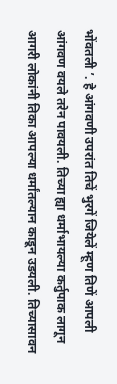भोंवतली ’. हे आंगवणी उपरांत तिचें भुरगें जियेलें म्हूण तिणें आपली आंगवण वयले तरेन पावयली. तिच्या ह्या धर्माभायल्या कर्तुपाक लागून आगरी लोकांनी तिका आपल्या धर्मांतल्यान काडून उडयली. तिच्यासावन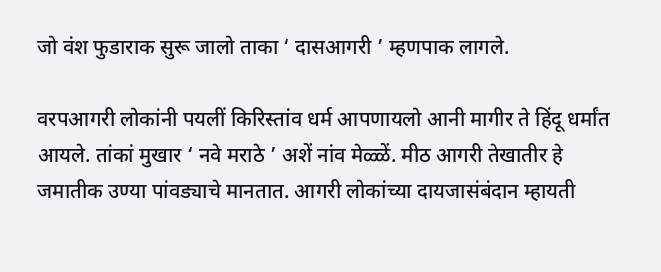जो वंश फुडाराक सुरू जालो ताका ‘ दासआगरी ’ म्हणपाक लागले.

वरपआगरी लोकांनी पयलीं किरिस्तांव धर्म आपणायलो आनी मागीर ते हिंदू धर्मांत आयले. तांकां मुखार ‘ नवे मराठे ’ अशें नांव मेळ्ळें. मीठ आगरी तेखातीर हे जमातीक उण्या पांवड्याचे मानतात. आगरी लोकांच्या दायजासंबंदान म्हायती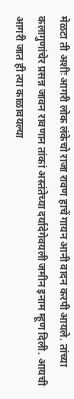मेळटा ती अशीः आगरी लोक लंकेचो राजा रावण हाचें गायन आनी वादन करपी आयले. तांच्या कलागुणांचेर प्रसन्न जावन रावणान तांकां अस्तंतेच्या दर्यादेगेवयली जमीन इनाम म्हूण दिली. आयची आगरी जात ही त्या काळावयल्या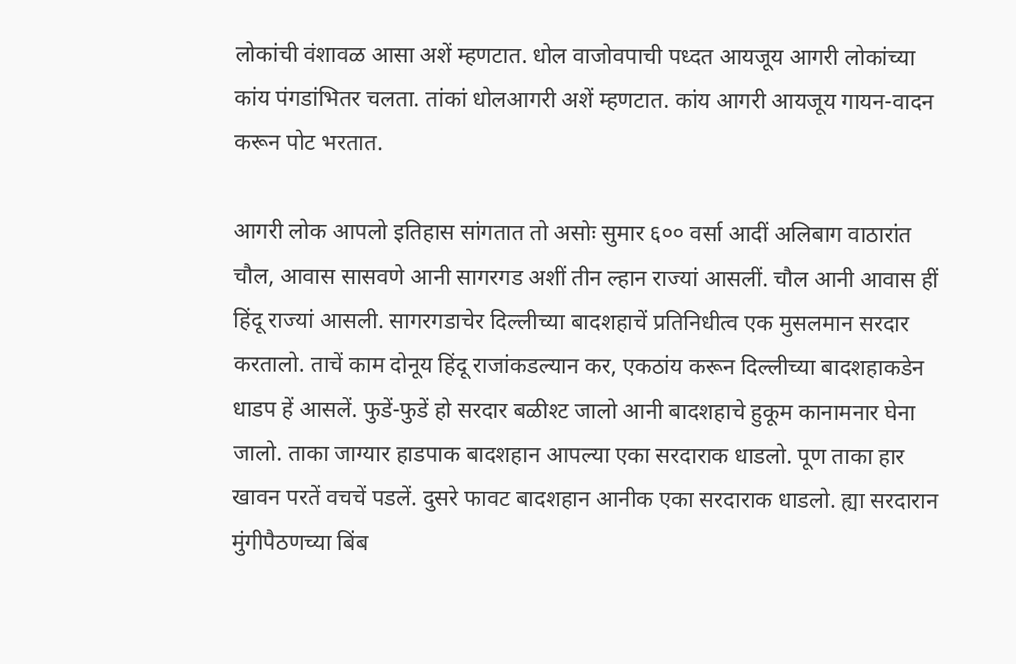लोकांची वंशावळ आसा अशें म्हणटात. धोल वाजोवपाची पध्दत आयजूय आगरी लोकांच्या कांय पंगडांभितर चलता. तांकां धोलआगरी अशें म्हणटात. कांय आगरी आयजूय गायन-वादन करून पोट भरतात.

आगरी लोक आपलो इतिहास सांगतात तो असोः सुमार ६०० वर्सा आदीं अलिबाग वाठारांत चौल, आवास सासवणे आनी सागरगड अशीं तीन ल्हान राज्यां आसलीं. चौल आनी आवास हीं हिंदू राज्यां आसली. सागरगडाचेर दिल्लीच्या बादशहाचें प्रतिनिधीत्व एक मुसलमान सरदार करतालो. ताचें काम दोनूय हिंदू राजांकडल्यान कर, एकठांय करून दिल्लीच्या बादशहाकडेन धाडप हें आसलें. फुडें-फुडें हो सरदार बळीश्ट जालो आनी बादशहाचे हुकूम कानामनार घेना जालो. ताका जाग्यार हाडपाक बादशहान आपल्या एका सरदाराक धाडलो. पूण ताका हार खावन परतें वचचें पडलें. दुसरे फावट बादशहान आनीक एका सरदाराक धाडलो. ह्या सरदारान मुंगीपैठणच्या बिंब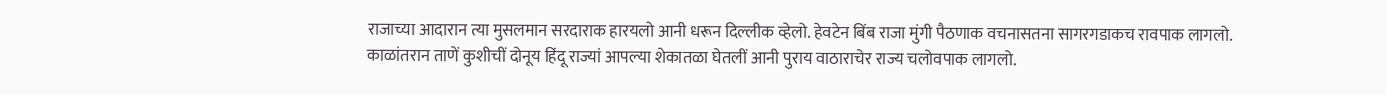राजाच्या आदारान त्या मुसलमान सरदाराक हारयलो आनी धरून दिल्लीक व्हेलो. हेवटेन बिंब राजा मुंगी पैठणाक वचनासतना सागरगडाकच रावपाक लागलो. काळांतरान ताणें कुशीचीं दोनूय हिंदू राज्यां आपल्या शेकातळा घेतलीं आनी पुराय वाठाराचेर राज्य चलोवपाक लागलो.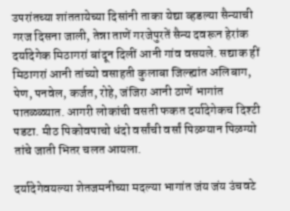उपरांतच्या शांततायेच्या दिसांनी ताका येद्या व्हडल्या सैन्याची गरज दिसना जाली, तेन्ना ताणें गरजेपुरतें सैन्य दवरून हेरांक दर्यादेगेक मिठागरां बांदून दिलीं आनी गांव वसयले. सद्याक हीं मिठागरां आनी तांच्यो वसाहती कुलाबा जिल्ह्यांत अलिबाग, पेण, पनवेल, कर्जत, रोहे, जंजिरा आनी ठाणें भागांत पातळ्ळ्यात. आगरी लोकांची वसती फकत दर्यादेगेकच दिश्टी पडटा. मीठ पिकोवपाचो धंदो वर्सांची वर्सां पिळग्यान पिळग्यो तांचे जाती भितर चलत आयला.

दर्यादेगेवयल्या शेतजमनीच्या मदल्या भागांत जंय जंय उंचवटे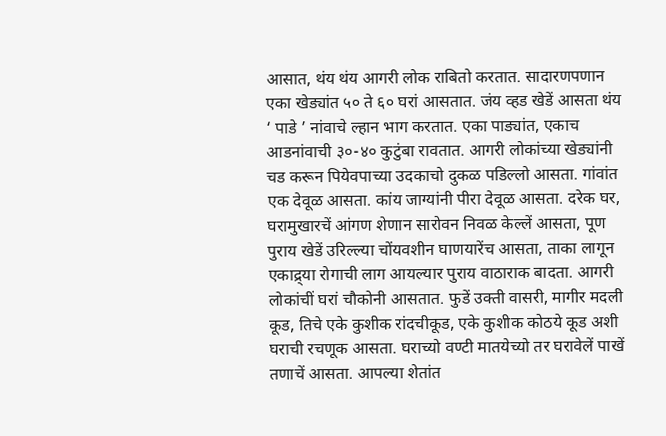आसात, थंय थंय आगरी लोक राबितो करतात. सादारणपणान एका खेड्यांत ५० ते ६० घरां आसतात. जंय व्हड खेडें आसता थंय ‘ पाडे ’ नांवाचे ल्हान भाग करतात. एका पाड्यांत, एकाच आडनांवाची ३०-४० कुटुंबा रावतात. आगरी लोकांच्या खेड्यांनी चड करून पियेवपाच्या उदकाचो दुकळ पडिल्लो आसता. गांवांत एक देवूळ आसता. कांय जाग्यांनी पीरा देवूळ आसता. दरेक घर, घरामुखारचें आंगण शेणान सारोवन निवळ केल्लें आसता, पूण पुराय खेडें उरिल्ल्या चोंयवशीन घाणयारेंच आसता, ताका लागून एकाद्र्या रोगाची लाग आयल्यार पुराय वाठाराक बादता. आगरी लोकांचीं घरां चौकोनी आसतात. फुडें उक्ती वासरी, मागीर मदली कूड, तिचे एके कुशीक रांदचीकूड, एके कुशीक कोठये कूड अशी घराची रचणूक आसता. घराच्यो वण्टी मातयेच्यो तर घरावेलें पाखें तणाचें आसता. आपल्या शेतांत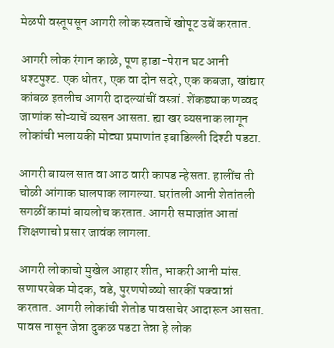मेळपी वस्तूपसून आगरी लोक स्वताचें खोपूट उबें करतात.

आगरी लोक रंगान काळे, पूण हाडा-पेरान घट आनी धश्टपुश्ट. एक धोतर, एक वा दोन सदरे, एक कबजा, खांद्यार कांबळ इतलीच आगरी दादल्यांचीं वस्त्रां. शेंकड्याक णव्वद जाणांक सोऱ्याचें व्यसन आसता. ह्या खर व्यसनाक लागून लोकांची भलायकी मोट्या प्रमाणांत इबाडिल्ली दिश्टी पडटा.

आगरी बायल सात वा आठ वारी कापड न्हेसता. हालींच ती चोळी आंगाक घालपाक लागल्या. घरांतली आनी शेतांतली सगळीं कामां बायलोच करतात. आगरी समाजांत आतां शिक्षणाचो प्रसार जावंक लागला.

आगरी लोकाचो मुखेल आहार शीत, भाकरी आनी मांस. सणापरबेक मोदक, वडे, पुरणपोळ्यो सारकीं पक्वान्नां करतात. आगरी लोकांची शेतोड पावसाचेर आदारून आसता. पावस नासून जेन्ना दुकळ पडटा तेन्ना हे लोक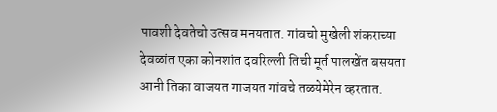पावशी देवतेचो उत्सव मनयतात. गांवचो मुखेली शंकराच्या देवळांत एका कोनशांत दवरिल्ली तिची मूर्त पालखेंत बसयता आनी तिका वाजयत गाजयत गांवचे तळयेमेरेन व्हरतात.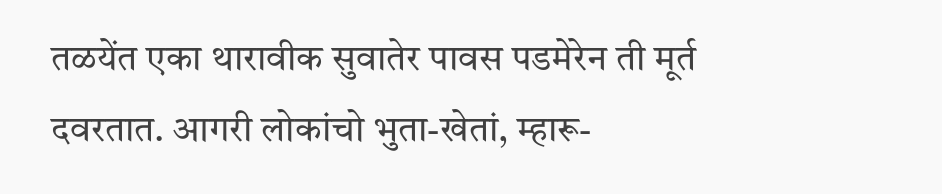तळयेंत एका थारावीक सुवातेर पावस पडमेरेन ती मूर्त दवरतात. आगरी लोकांचो भुता-खेतां, म्हारू-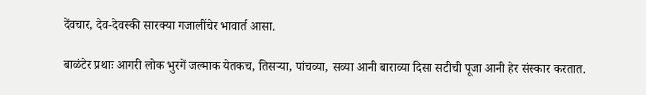देंवचार, देव-देवस्की सारक्या गजालींचेर भावार्त आसा.

बाळंटेर प्रथाः आगरी लोक भुरगें जल्माक येतकच, तिसऱ्या, पांचव्या, सव्या आनी बाराव्या दिसा सटीची पूजा आनी हेर संस्कार करतात.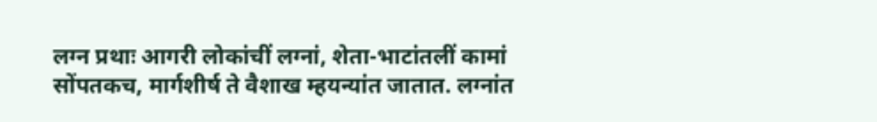लग्न प्रथाः आगरी लोकांचीं लग्नां, शेता-भाटांतलीं कामां सोंपतकच, मार्गशीर्ष ते वैशाख म्हयन्यांत जातात. लग्नांत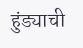हुंड्याची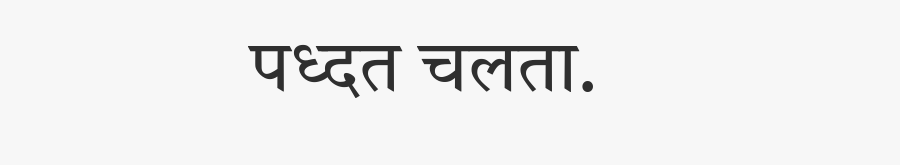पध्दत चलता.